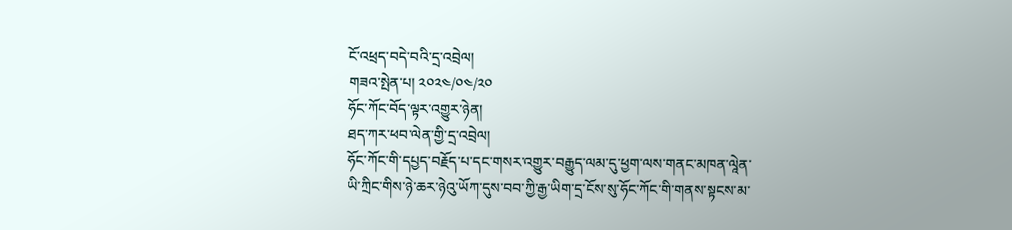ངོ་འཕྲད་བདེ་བའི་དྲ་འབྲེལ།
གཟའ་སྤེན་པ། ༢༠༢༤/༠༤/༢༠
ཧོང་ཀོང་བོད་ལྟར་འགྱུར་ཉེན།
ཐད་ཀར་ཕབ་ལེན་གྱི་དྲ་འབྲེལ།
ཧོང་ཀོང་གི་དཔྱད་བརྗོད་པ་དང་གསར་འགྱུར་བརྒྱུད་ལམ་དུ་ཕྱག་ལས་གནང་མཁན་ལཱེན་ཡི་ཀྲིང་གིས་ཉེ་ཆར་ཉེའུ་ཡོཀ་དུས་བབ་ཀྱི་རྒྱ་ཡིག་དྲ་ངོས་སུ་ཧོང་ཀོང་གི་གནས་སྟངས་མ་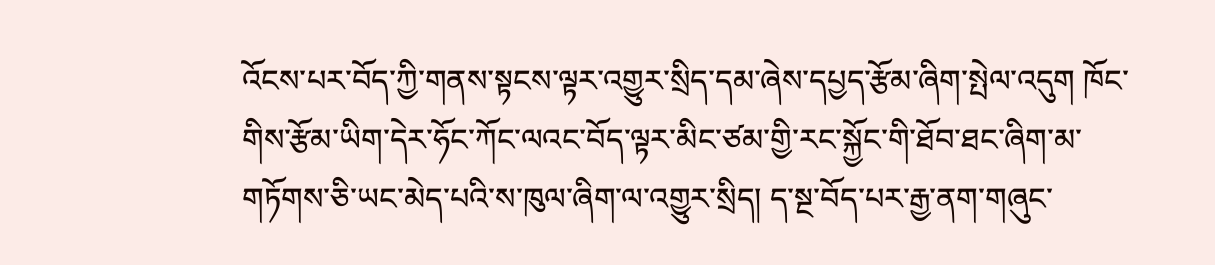འོངས་པར་བོད་ཀྱི་གནས་སྟངས་ལྟར་འགྱུར་སྲིད་དམ་ཞེས་དཔྱད་རྩོམ་ཞིག་སྤེལ་འདུག ཁོང་གིས་རྩོམ་ཡིག་དེར་ཧོང་ཀོང་ལའང་བོད་ལྟར་མིང་ཙམ་གྱི་རང་སྐྱོང་གི་ཐོབ་ཐང་ཞིག་མ་གཏོགས་ཅི་ཡང་མེད་པའི་ས་ཁུལ་ཞིག་ལ་འགྱུར་སྲིད། ད་སྔ་བོད་པར་རྒྱ་ནག་གཞུང་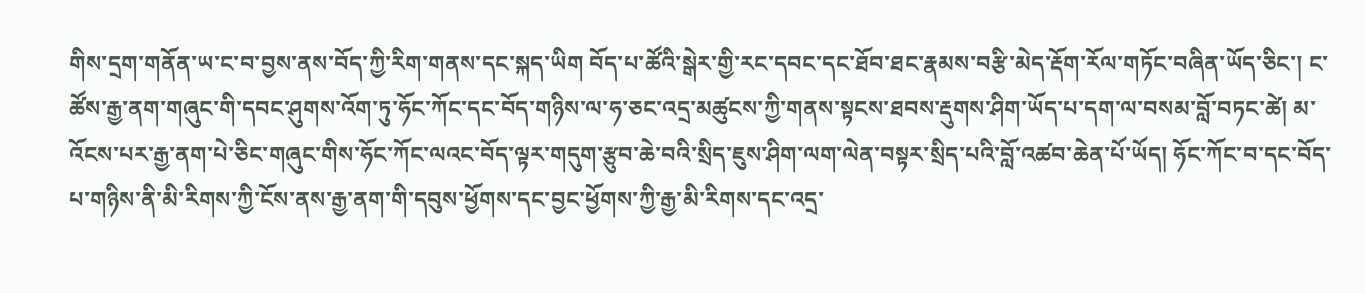གིས་དྲག་གནོན་ཡ་ང་བ་བྱས་ནས་བོད་ཀྱི་རིག་གནས་དང་སྐད་ཡིག བོད་པ་ཚོའི་སྒེར་གྱི་རང་དབང་དང་ཐོབ་ཐང་རྣམས་བརྩི་མེད་རྡོག་རོལ་གཏོང་བཞིན་ཡོད་ཅིང་། ང་ཚོས་རྒྱ་ནག་གཞུང་གི་དབང་ཤུགས་འོག་ཏུ་ཧོང་ཀོང་དང་བོད་གཉིས་ལ་ཧ་ཅང་འདྲ་མཚུངས་ཀྱི་གནས་སྟངས་ཐབས་རྡུགས་ཤིག་ཡོད་པ་དག་ལ་བསམ་བློ་བཏང་ཚེ། མ་འོངས་པར་རྒྱ་ནག་པེ་ཅིང་གཞུང་གིས་ཧོང་ཀོང་ལའང་བོད་ལྟར་གདུག་རྩུབ་ཆེ་བའི་སྲིད་ཇུས་ཤིག་ལག་ལེན་བསྟར་སྲིད་པའི་བློ་འཚབ་ཆེན་པོ་ཡོད། ཧོང་ཀོང་བ་དང་བོད་པ་གཉིས་ནི་མི་རིགས་ཀྱི་ངོས་ནས་རྒྱ་ནག་གི་དབུས་ཕྱོགས་དང་བྱང་ཕྱོགས་ཀྱི་རྒྱ་མི་རིགས་དང་འདྲ་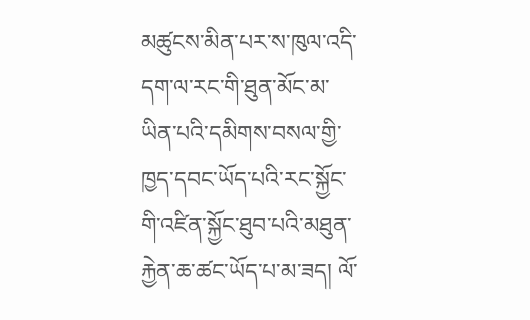མཚུངས་མིན་པར་ས་ཁུལ་འདི་དག་ལ་རང་གི་ཐུན་མོང་མ་ཡིན་པའི་དམིགས་བསལ་གྱི་ཁྱད་དབང་ཡོད་པའི་རང་སྐྱོང་གི་འཛིན་སྐྱོང་ཐུབ་པའི་མཐུན་རྐྱེན་ཆ་ཚང་ཡོད་པ་མ་ཟད། ལོ་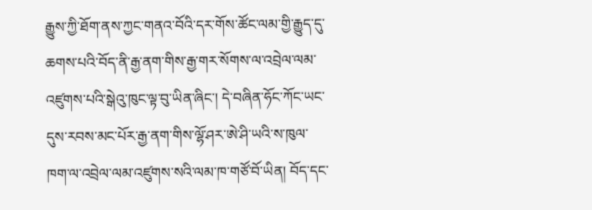རྒྱུས་ཀྱི་ཐོག་ནས་ཀྱང་གནའ་བོའི་དར་གོས་ཚོང་ལམ་གྱི་རྒྱུད་དུ་ཆགས་པའི་བོད་ནི་རྒྱ་ནག་གིས་རྒྱ་གར་སོགས་ལ་འབྲེལ་ལམ་འཛུགས་པའི་སྒེའུ་ཁུང་ལྟ་བུ་ཡིན་ཞིང་། དེ་བཞིན་ཧོང་ཀོང་ཡང་དུས་རབས་མང་པོར་རྒྱ་ནག་གིས་ལྷོ་ཤར་ཨེ་ཤི་ཡའི་ས་ཁུལ་ཁག་ལ་འབྲེལ་ལམ་འཛུགས་སའི་ལམ་ཁ་གཙོ་བོ་ཡིན། བོད་དང་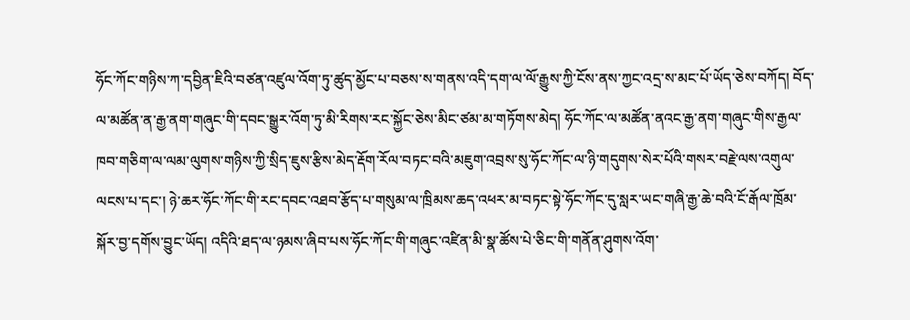ཧོང་ཀོང་གཉིས་ཀ་དབྱིན་ཇིའི་བཙན་འཛུལ་འོག་ཏུ་ཚུད་མྱོང་པ་བཅས་ས་གནས་འདི་དག་ལ་ལོ་རྒྱུས་ཀྱི་ངོས་ནས་ཀྱང་འདྲ་ས་མང་པོ་ཡོད་ཅེས་བཀོད། བོད་ལ་མཚོན་ན་རྒྱ་ནག་གཞུང་གི་དབང་སྒྱུར་འོག་ཏུ་མི་རིགས་རང་སྐྱོང་ཅེས་མིང་ཙམ་མ་གཏོགས་མེད། ཧོང་ཀོང་ལ་མཚོན་ནའང་རྒྱ་ནག་གཞུང་གིས་རྒྱལ་ཁབ་གཅིག་ལ་ལམ་ལུགས་གཉིས་ཀྱི་སྲིད་ཇུས་རྩིས་མེད་རྡོག་རོལ་བཏང་བའི་མཇུག་འབྲས་སུ་ཧོང་ཀོང་ལ་ཉི་གདུགས་སེར་པོའི་གསར་བརྗེ་ལས་འགུལ་ལངས་པ་དང་། ཉེ་ཆར་ཧོང་ཀོང་གི་རང་དབང་འཐབ་རྩོད་པ་གསུམ་ལ་ཁྲིམས་ཆད་འཕར་མ་བཏང་སྟེ་ཧོང་ཀོང་དུ་སླར་ཡང་གཞི་རྒྱ་ཆེ་བའི་ངོ་རྒོལ་ཁྲོམ་སྐོར་བྱ་དགོས་བྱུང་ཡོད། འདིའི་ཐད་ལ་ཉམས་ཞིབ་པས་ཧོང་ཀོང་གི་གཞུང་འཛིན་མི་སྣ་ཚོས་པེ་ཅིང་གི་གནོན་ཤུགས་འོག་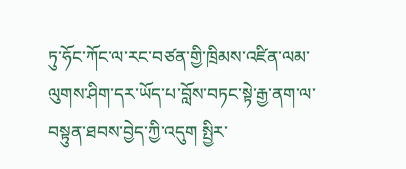ཏུ་ཧོང་ཀོང་ལ་རང་བཙན་གྱི་ཁྲིམས་འཛིན་ལམ་ལུགས་ཤིག་དར་ཡོད་པ་བློས་བཏང་སྟེ་རྒྱ་ནག་ལ་བསྟུན་ཐབས་བྱེད་ཀྱི་འདུག སྤྱིར་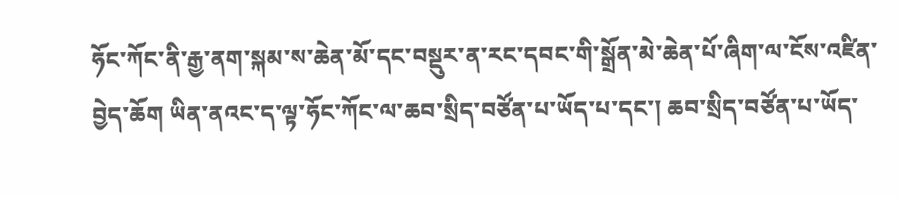ཧོང་ཀོང་ནི་རྒྱ་ནག་སྐམ་ས་ཆེན་མོ་དང་བསྡུར་ན་རང་དབང་གི་སྒྲོན་མེ་ཆེན་པོ་ཞིག་ལ་ངོས་འཛིན་བྱེད་ཆོག ཡིན་ནའང་ད་ལྟ་ཧོང་ཀོང་ལ་ཆབ་སྲིད་བཙོན་པ་ཡོད་པ་དང་། ཆབ་སྲིད་བཙོན་པ་ཡོད་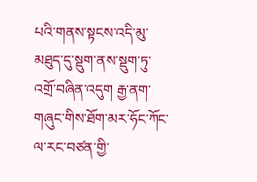པའི་གནས་སྟངས་འདི་མུ་མཐུད་དུ་སྡུག་ནས་སྡུག་ཏུ་འགྲོ་བཞིན་འདུག རྒྱ་ནག་གཞུང་གིས་ཐོག་མར་ཧོང་ཀོང་ལ་རང་བཙན་གྱི་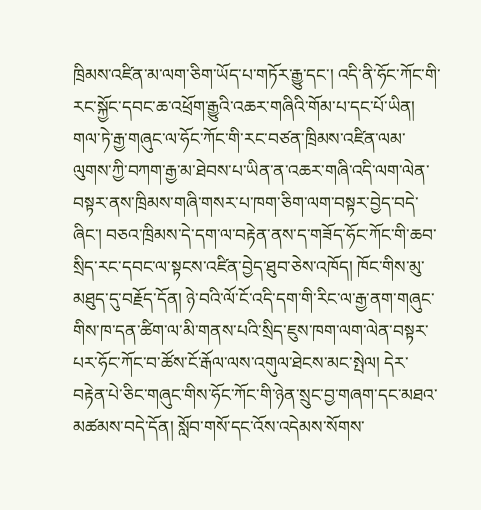ཁྲིམས་འཛིན་མ་ལག་ཅིག་ཡོད་པ་གཏོར་རྒྱུ་དང་། འདི་ནི་ཧོང་ཀོང་གི་རང་སྐྱོང་དབང་ཆ་འཕྲོག་རྒྱུའི་འཆར་གཞིའི་གོམ་པ་དང་པོ་ཡིན། གལ་ཏེ་རྒྱ་གཞུང་ལ་ཧོང་ཀོང་གི་རང་བཙན་ཁྲིམས་འཛིན་ལམ་ལུགས་ཀྱི་བཀག་རྒྱ་མ་ཐེབས་པ་ཡིན་ན་འཆར་གཞི་འདི་ལག་ལེན་བསྟར་ནས་ཁྲིམས་གཞི་གསར་པ་ཁག་ཅིག་ལག་བསྟར་བྱེད་བདེ་ཞིང་། བཅའ་ཁྲིམས་དེ་དག་ལ་བརྟེན་ནས་ད་གཟོད་ཧོང་ཀོང་གི་ཆབ་སྲིད་རང་དབང་ལ་སྟངས་འཛིན་བྱེད་ཐུབ་ཅེས་འཁོད། ཁོང་གིས་མུ་མཐུད་དུ་བརྗོད་དོན། ཉེ་བའི་ལོ་ངོ་འདི་དག་གི་རིང་ལ་རྒྱ་ནག་གཞུང་གིས་ཁ་དན་ཚིག་ལ་མི་གནས་པའི་སྲིད་ཇུས་ཁག་ལག་ལེན་བསྟར་པར་ཧོང་ཀོང་བ་ཚོས་ངོ་རྒོལ་ལས་འགུལ་ཐེངས་མང་སྤེལ། དེར་བརྟེན་པེ་ཅིང་གཞུང་གིས་ཧོང་ཀོང་གི་ཉེན་སྲུང་བྱ་གཞག་དང་མཐའ་མཚམས་བདེ་དོན། སློབ་གསོ་དང་འོས་འདེམས་སོགས་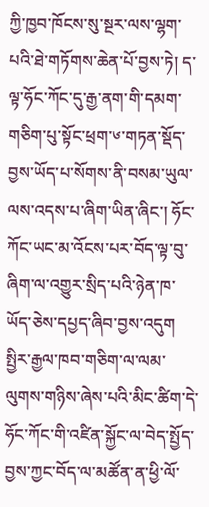ཀྱི་ཁྱབ་ཁོངས་སུ་སྔར་ལས་ལྷག་པའི་ཐེ་གཏོགས་ཆེན་པོ་བྱས་ཏེ། ད་ལྟ་ཧོང་ཀོང་དུ་རྒྱ་ནག་གི་དམག་གཅིག་པུ་སྟོང་ཕྲག་༦་གཏན་སྡོད་བྱས་ཡོད་པ་སོགས་ནི་བསམ་ཡུལ་ལས་འདས་པ་ཞིག་ཡིན་ཞིང་། ཧོང་ཀོང་ཡང་མ་འོངས་པར་བོད་ལྟ་བུ་ཞིག་ལ་འགྱུར་སྲིད་པའི་ཉེན་ཁ་ཡོད་ཅེས་དཔྱད་ཞིབ་བྱས་འདུག སྤྱིར་རྒྱལ་ཁབ་གཅིག་ལ་ལམ་ལུགས་གཉིས་ཞེས་པའི་མིང་ཚིག་དེ་ཧོང་ཀོང་གི་འཛིན་སྐྱོང་ལ་བེད་སྤྱོད་བྱས་ཀྱང་བོད་ལ་མཚོན་ན་ཕྱི་ལོ་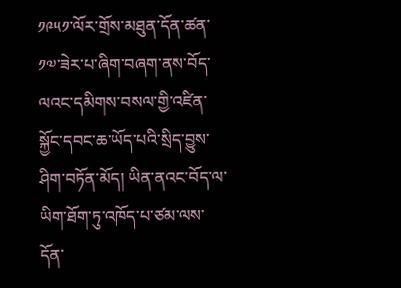༡༩༥༡་ལོར་གྲོས་མཐུན་དོན་ཚན་༡༧་ཟེར་པ་ཞིག་བཞག་ནས་བོད་ལའང་དམིགས་བསལ་གྱི་འཛིན་སྐྱོང་དབང་ཆ་ཡོད་པའི་སྲིད་བྱུས་ཤིག་བཏོན་མོད། ཡིན་ནའང་བོད་ལ་ཡིག་ཐོག་ཏུ་འཁོད་པ་ཙམ་ལས་དོན་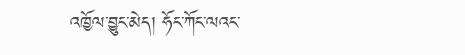འཁྱོལ་བྱུང་མེད། ཧོང་ཀོང་ལའང་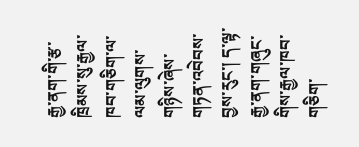རྒྱ་ནག་གི་རྩ་ཁྲིམས་སུ་རྒྱལ་ཁབ་གཅིག་ལ་ལམ་ལུགས་གཉིས་ཞེས་གཏན་འབེབས་བྱས་རུང་། ད་ལྟ་རྒྱ་ནག་གཞུང་གིས་རྒྱལ་ཁབ་གཅིག་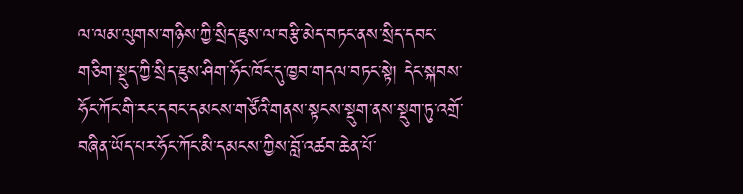ལ་ལམ་ལུགས་གཉིས་ཀྱི་སྲིད་ཇུས་ལ་བརྩི་མེད་བཏང་ནས་སྲིད་དབང་གཅིག་སྡུད་ཀྱི་སྲིད་ཇུས་ཤིག་ཧོང་ཁོང་དུ་ཁྱབ་གདལ་བཏང་སྟེ། དེང་སྐབས་ཧོང་ཀོང་གི་རང་དབང་དམངས་གཙོའི་གནས་སྟངས་སྡུག་ནས་སྡུག་ཏུ་འགྲོ་བཞིན་ཡོད་པར་ཧོང་ཀོང་མི་དམངས་ཀྱིས་བློ་འཚབ་ཆེན་པོ་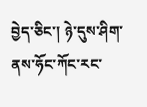བྱེད་ཅིང་། ཉེ་དུས་ཤིག་ནས་ཧོང་ཀོང་རང་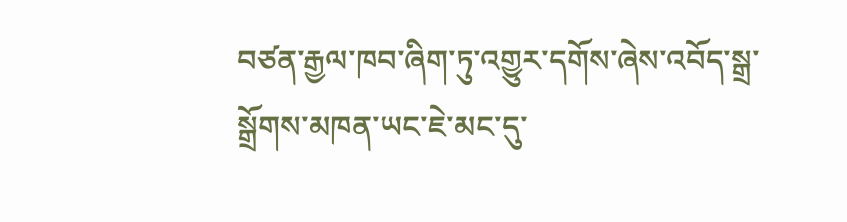བཙན་རྒྱལ་ཁབ་ཞིག་ཏུ་འགྱུར་དགོས་ཞེས་འབོད་སྒྲ་སྒྲོགས་མཁན་ཡང་ཇེ་མང་དུ་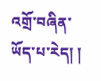འགྲོ་བཞིན་ཡོད་པ་རེད། །